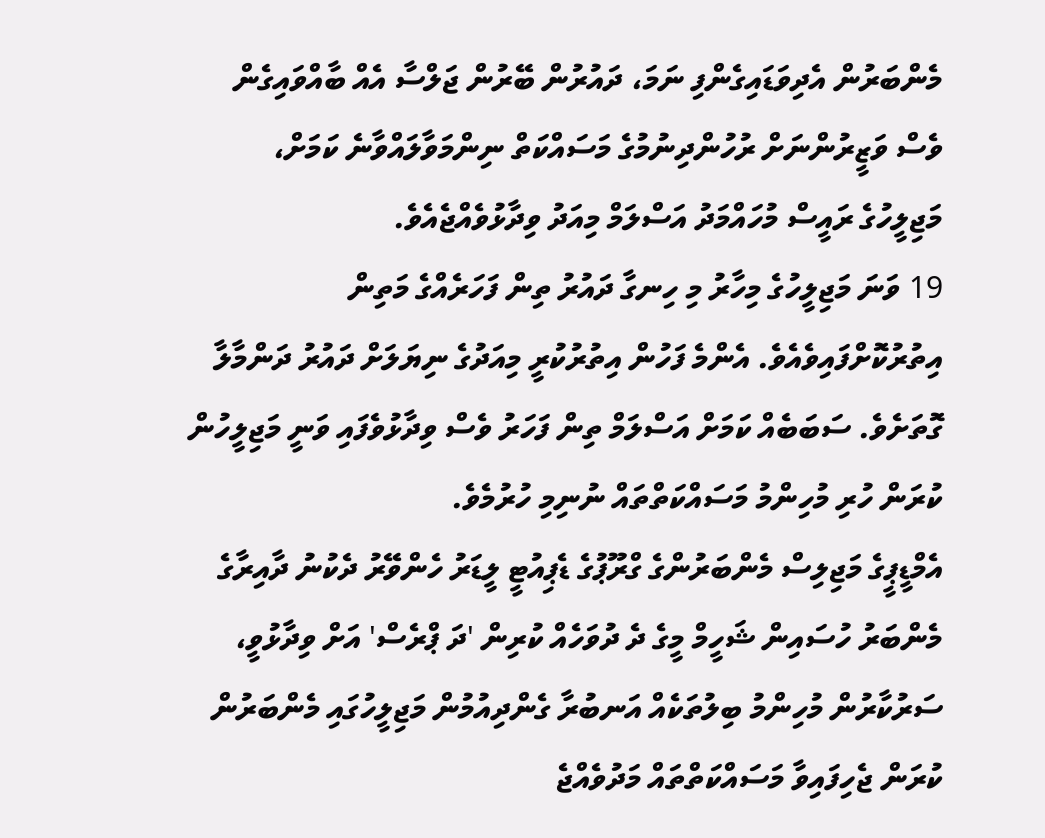މެންބަރުން އެދިވަޑައިގެންފި ނަމަ، ދައުރުން ބޭރުން ޖަލްސާ އެއް ބާއްވައިގެން ވެސް ވަޒީރުންނަށް ރުހުންދިނުމުގެ މަސައްކަތް ނިންމަވާލައްވާނެ ކަމަށް، މަޖިލީހުގެ ރައީސް މުހައްމަދު އަސްލަމް މިއަދު ވިދާޅުވެއްޖެއެވެ.
19 ވަނަ މަޖިލީހުގެ މިހާރު މި ހިނގާ ދައުރު ތިން ފަހަރެއްގެ މަތިން އިތުރުކޮށްފައިވެއެވެ. އެންމެ ފަހުން އިތުރުކުރީ މިއަދުގެ ނިޔަލަށް ދައުރު ދަންމާލާ ގޮތަށެވެ. ސަބަބެއް ކަމަށް އަސްލަމް ތިން ފަހަރު ވެސް ވިދާޅުވެފައި ވަނީ މަޖިލީހުން ކުރަން ހުރި މުހިންމު މަސައްކަތްތައް ނުނިމި ހުރުމެވެ.
އެމްޑީޕީގެ މަޖިލިސް މެންބަރުންގެ ގްރޫޕުގެ ޑެޕިއުޓީ ލީޑަރު ހެންވޭރު ދެކުނު ދާއިރާގެ މެންބަރު ހުސައިން ޝަހީމް މީގެ ދެ ދުވަހެއް ކުރިން 'ދަ ޕްރެސް' އަށް ވިދާޅުވީ، ސަރުކާރުން މުހިންމު ބިލުތަކެއް އަނބުރާ ގެންދިއުމުން މަޖިލީހުގައި މެންބަރުން ކުރަން ޖެހިފައިވާ މަސައްކަތްތައް މަދުވެއްޖެ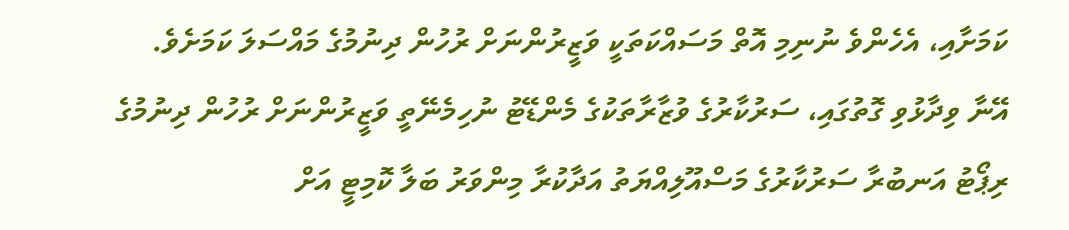ކަމަށާއި، އެހެންވެ ނުނިމި އޮތް މަސައްކަތަކީ ވަޒީރުންނަށް ރުހުން ދިނުމުގެ މައްސަލަ ކަމަށެވެ.
އޭނާ ވިދާޅުވި ގޮތުގައި، ސަރުކާރުގެ ވުޒާރާތަކުގެ މެންޑޭޓު ނުހިމެނޭތީ ވަޒީރުންނަށް ރުހުން ދިނުމުގެ ރިޕޯޓު އަނބުރާ ސަރުކާރުގެ މަސްއޫލިއްޔަތު އަދާކުރާ މިންވަރު ބަލާ ކޮމިޓީ އަށް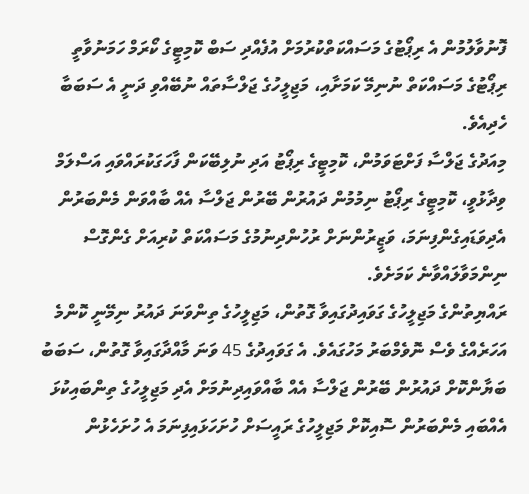ފޮނުވާލުމުން އެ ރިޕޯޓުގެ މަސައްކަތްކުރުމަށް އުފެއްދި ސަބް ކޮމިޓީގެ ކޯރަމް ހަމަނުވާތީ ރިޕޯޓުގެ މަސައްކަތް ނުނިމޭ ކަމަށާއި، މަޖިލީހުގެ ޖަލްސާތައް ނުބޭއްވި ދަނީ އެ ސަބަބާ ހެދިއެވެ.
މިއަދުގެ ޖަލްސާ ފަށްޓަވަމުން، ކޮމިޓީގެ ރިޕޯޓު އަދި ނުލިބޭކަން ފާހަގަކުރައްވައި އަސްލަމް ވިދާޅުވީ، ކޮމިޓީގެ ރިޕޯޓު ނިމުމުން ދައުރުން ބޭރުން ޖަލްސާ އެއް ބާއްވަން މެންބަރުން އެދިވަޑައިގެންފިނަމަ، ވަޒީރުންނަށް ރުހުންދިނުމުގެ މަސައްކަތް ކުރިއަށް ގެންގޮސް ނިންމަވާލައްވާނެ ކަމަށެވެ.
ރައްޔިތުންގެ މަޖިލީހުގެ ގަވައިދުގައިވާ ގޮތުން، މަޖިލީހުގެ ތިންވަނަ ދައުރު ނިމޭނީ ކޮންމެ އަހަރެއްގެ ވެސް ނޮވެމްބަރު މަހުގައެވެ. އެ ގަވައިދުގެ 45 ވަނަ މާއްދާގައިވާ ގޮތުން، ސަބަބު ބަޔާންކޮށް ދައުރުން ބޭރުން ޖަލްސާ އެއް ބާއްވައިދިނުމަށް އެދި މަޖިލީހުގެ ތިންބައިކުޅަ އެއްބައި މެންބަރުން ސޮއިކޮށް މަޖިލީހުގެ ރައީސަށް ހުށަހަޅައިފިނަމަ އެ ހުށަހެޅުން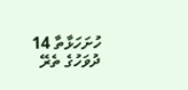ހުށަހަޅާތާ 14 ދުވަހުގެ ތެރޭ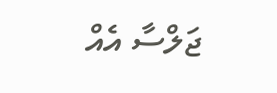ޖަލްސާ އެއް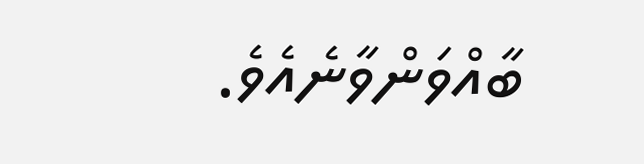ބާއްވަންވާނެއެވެ.